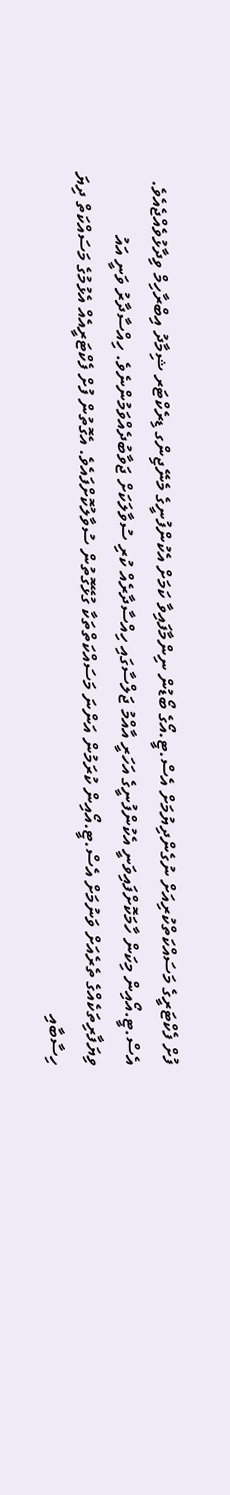ފުށް ފެކްޓަރީގެ މަސައްކަތްކުރިއަށް ނުގެންދިޔުމަށް އެސް.ޓީ.އޯގެ ބޯޑުން ނިންމާފައިވާ ކަމަށް އެކުންފުނީގެ މެނޭޖިންގ ޑިރެކްޓަރ ޝިމާދު އިބްރާހިމް ވިދާޅުވެއްޖެއެވެ.
އެސް.ޓީ.އޯއިން މިކަން ހާމަކޮށްފައިވަނީ އެކުންފުނީގެ އަހަރީ އާއްމު ޖަލްސާގައި ހިއްސާދާރެއް ކުރި ސުވާލަކަށް ޖަވާބުދެއްވަމުންނެވެ. ހިއްސާދާރު ވަނީ އައު ވިޔަފާރިތަކެއްގެ ތެރެއަށް ވަނުމަށް އެސް.ޓީ.އޯއިން ކުރަމުން އަންނަ މަސައްކަތްތަކާ ގުޅޭގޮތުން ސުވާލުކޮށްފައެވެ. އެގޮތުން ފުށް ފެކްޓަރީއެއް އެޅުމުގެ މަސައްކަތް ދިޔަ ހިސާބާއި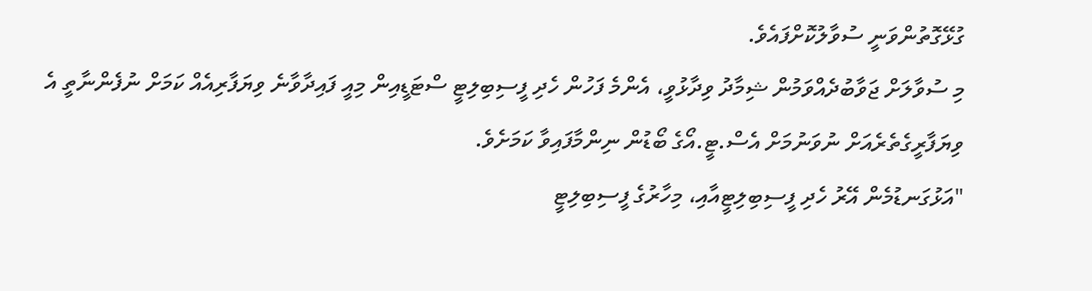ގުޅޭގޮތުންވަނީ ސުވާލުކޮށްފައެވެ.
މި ސުވާލަށް ޖަވާބުދެއްވަމުން ޝިމާދު ވިދާޅުވީ، އެންމެ ފަހުން ހެދި ފީސިބިލިޓީ ސްޓަޑީއިން މިއީ ފައިދާވާނެ ވިޔަފާރިއެއް ކަމަށް ނުފެންނާތީ އެ ވިޔަފާރީގެތެރެއަށް ނުވަނުމަށް އެސް.ޓީ.އޯގެ ބޯޑުން ނިންމާފައިވާ ކަމަށެވެ.
"އަޅުގަނޑުމެން އޭރު ހެދި ފީސިބިލިޓީއާއި، މިހާރުގެ ފީސިބިލިޓީ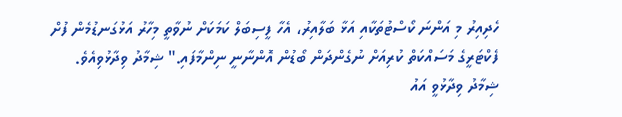ހެދިއިރު މި އަންނަ ކޯސްޓުތަކާއި އަޅާ ބަލާއިރު، އެހާ ފީސިބަލް ކަމަކަށް ނުވާތީ މިހާރު އަޅުގަނޑުމެން ފުށް ފެކްޓަރީގެ މަސައްކަތް ކުރިއަށް ނުގެންދަން ބޯޑުން އޮންނާނީ ނިންމާފައި." ޝިމާދު ވިދާޅުވިއެވެ.
ޝިމާދު ވިދާޅުވީ އައު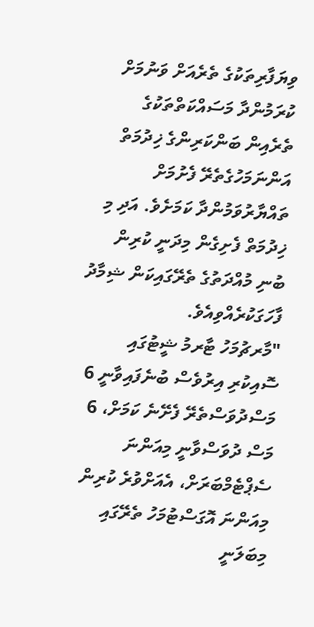ވިޔަފާރިތަކުގެ ތެރެއަށް ވަނުމަށް ކުރަމުންދާ މަސައްކަތްތަކުގެ ތެރެއިން ބަންކަރިންގެ ޚިދުމަތް އަންނަމަހުގެތެރޭ ފެށުމަށް ތައްޔާރުވަމުންދާ ކަމަށެވެ. އަދި މި ޚިދުމަތް ފެށިގެން މިދަނީ ކުރިން ބުނި މުއްދަތުގެ ތެރޭގައިކަން ޝިމާދު ފާހަގަކުރެއްވިއެވެ.
"މާރޗުމަހު ޓާރމު ޝީޓުގައި ސޮއިކުރި އިރުވެސް ބުނެފައިވާނީ 6 މަސްދުވަސްތެރޭ ފެށޭނެ ކަމަށް، 6 މަސް ދުވަސްވާނީ މިއަންނަ ސެޕްޓެމްބަރަށް، އެއަށްވުރެ ކުރިން މިއަންނަ އޮގަސްޓުމަހު ތެރޭގައި މިބަލަނީ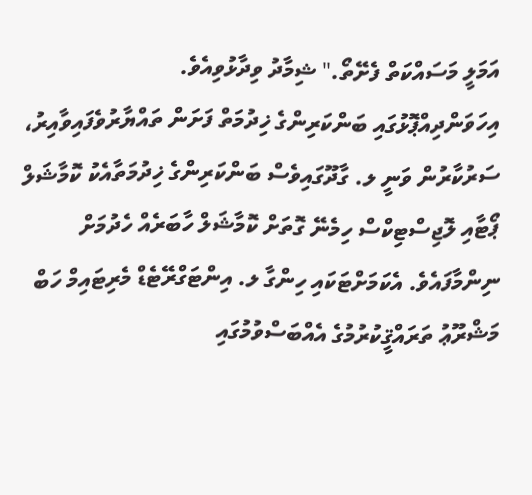އަމަލީ މަސައްކަތް ފެށޭތޯ." ޝިމާދު ވިދާޅުވިއެވެ.
އިހަވަންދިއްޕޮޅުގައި ބަންކަރިންގެ ޚިދުމަތް ފަށަން ތައްޔާރުވެފައިވާއިރު، ސަރުކާރުން ވަނީ ލ. ގާދޫގައިވެސް ބަންކަރިންގެ ޚިދުމަތާއެކު ކޮމާޝަލް ޕޯޓާއި ލޮޖިސްޓިކްސް ހިމެނޭ ގޮތަށް ކޮމާޝަލް ހާބަރެއް ހެދުމަށް ނިންމާފައެވެ. އެކަމަށްޓަކައި ހިންގާ ލ. އިންޓަގްރޭޓެޑް މެރިޓައިމް ހަބް މަޝްރޫޢު ތަރައްޤީކުރުމުގެ އެއްބަސްވުމުގައި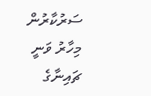ސަރުކާރުން މިހާރު ވަނީ ޗައިނާގެ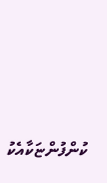ކުންފުންޏަކާއެކު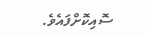ސޮއިކޮށްފައެވެ.